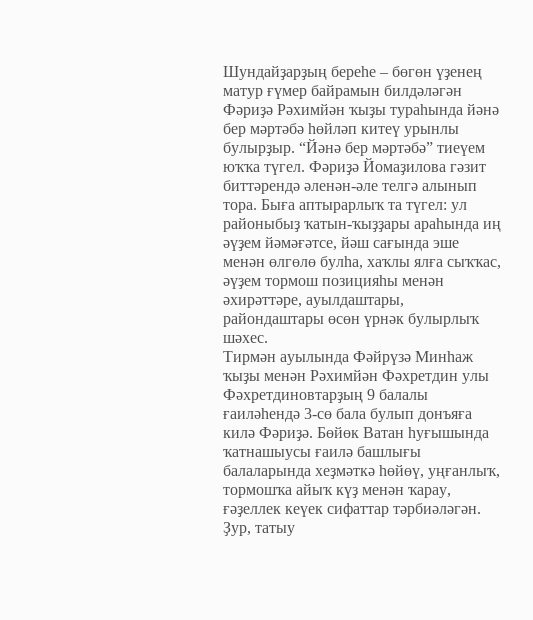Шундайҙарҙың береһе – бөгөн үҙенең матур ғүмер байрамын билдәләгән Фәриҙә Рәхимйән ҡыҙы тураһында йәнә бер мәртәбә һөйләп китеү урынлы булырҙыр. “Йәнә бер мәртәбә” тиеүем юҡҡа түгел. Фәриҙә Йомаҙилова гәзит биттәрендә әленән-әле телгә алынып тора. Быға аптырарлыҡ та түгел: ул районыбыҙ ҡатын-ҡыҙҙары араһында иң әүҙем йәмәғәтсе, йәш сағында эше менән өлгөлө булһа, хаҡлы ялға сыҡҡас, әүҙем тормош позицияһы менән әхирәттәре, ауылдаштары, райондаштары өсөн үрнәк булырлыҡ шәхес.
Тирмән ауылында Фәйрүзә Минһаж ҡыҙы менән Рәхимйән Фәхретдин улы Фәхретдиновтарҙың 9 балалы ғаиләһендә 3-сө бала булып донъяға килә Фәриҙә. Бөйөк Ватан һуғышында ҡатнашыусы ғаилә башлығы балаларында хеҙмәткә һөйөү, уңғанлыҡ, тормошҡа айыҡ күҙ менән ҡарау, ғәҙеллек кеүек сифаттар тәрбиәләгән. Ҙур, татыу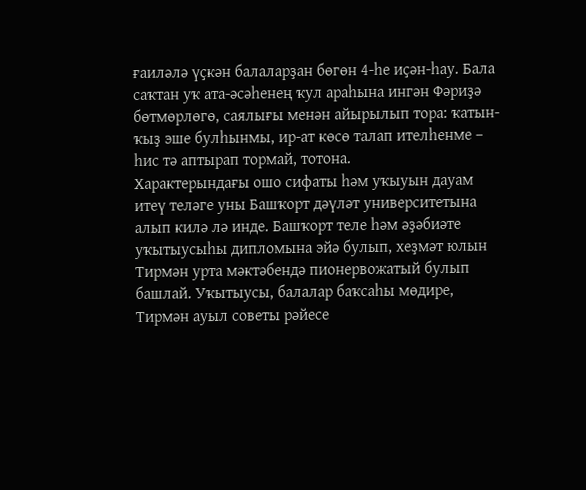ғаиләлә үҫкән балаларҙан бөгөн 4-һе иҫән-һау. Бала саҡтан уҡ ата-әсәһенең ҡул араһына ингән Фәриҙә бөтмөрлөгө, саялығы менән айырылып тора: ҡатын-ҡыҙ эше булһынмы, ир-ат көсө талап ителһенме – һис тә аптырап тормай, тотона.
Характерындағы ошо сифаты һәм уҡыуын дауам итеү теләге уны Башҡорт дәүләт университетына алып килә лә инде. Башҡорт теле һәм әҙәбиәте уҡытыусыһы дипломына эйә булып, хеҙмәт юлын Тирмән урта мәктәбендә пионервожатый булып башлай. Уҡытыусы, балалар баҡсаһы мөдире, Тирмән ауыл советы рәйесе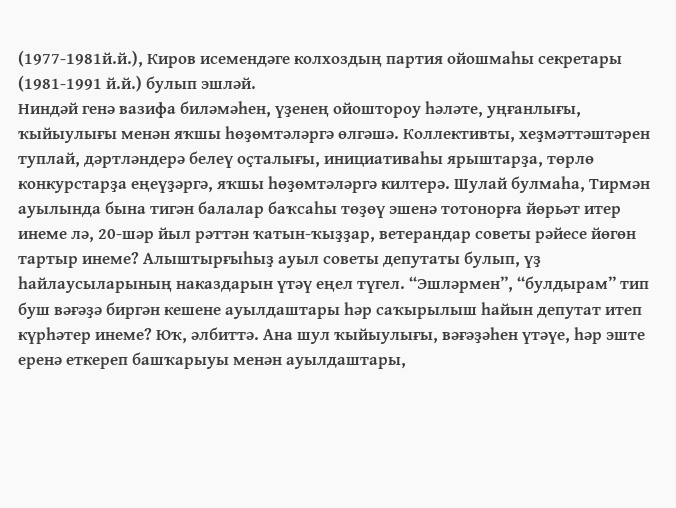(1977-1981й.й.), Киров исемендәге колхоздың партия ойошмаһы секретары (1981-1991 й.й.) булып эшләй.
Ниндәй генә вазифа биләмәһен, үҙенең ойоштороу һәләте, уңғанлығы, ҡыйыулығы менән яҡшы һөҙөмтәләргә өлгәшә. Коллективты, хеҙмәттәштәрен туплай, дәртләндерә белеү оҫталығы, инициативаһы ярыштарҙа, төрлө конкурстарҙа еңеүҙәргә, яҡшы һөҙөмтәләргә килтерә. Шулай булмаһа, Тирмән ауылында бына тигән балалар баҡсаһы төҙөү эшенә тотонорға йөрьәт итер инеме лә, 20-шәр йыл рәттән ҡатын-ҡыҙҙар, ветерандар советы рәйесе йөгөн тартыр инеме? Алыштырғыһыҙ ауыл советы депутаты булып, үҙ һайлаусыларының наказдарын үтәү еңел түгел. “Эшләрмен”, “булдырам” тип буш вәғәҙә биргән кешене ауылдаштары һәр саҡырылыш һайын депутат итеп күрһәтер инеме? Юҡ, әлбиттә. Ана шул ҡыйыулығы, вәғәҙәһен үтәүе, һәр эште еренә еткереп башҡарыуы менән ауылдаштары,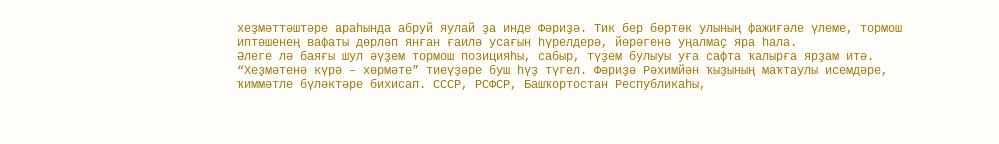хеҙмәттәштәре араһында абруй яулай ҙа инде Фәриҙә. Тик бер бөртөк улының фажиғәле үлеме, тормош иптәшенең вафаты дөрләп янған ғаилә усағын һүрелдерә, йөрәгенә уңалмаҫ яра һала.
Әлеге лә баяғы шул әүҙем тормош позицияһы, сабыр, түҙем булыуы уға сафта ҡалырға ярҙам итә.
“Хеҙмәтенә күрә – хөрмәте” тиеүҙәре буш һүҙ түгел. Фәриҙә Рәхимйән ҡыҙының маҡтаулы исемдәре, ҡиммәтле бүләктәре бихисап. СССР, РСФСР, Башҡортостан Республикаһы,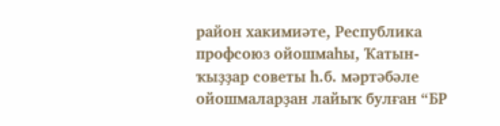район хакимиәте, Республика профсоюз ойошмаһы, Ҡатын-ҡыҙҙар советы һ.б. мәртәбәле ойошмаларҙан лайыҡ булған “БР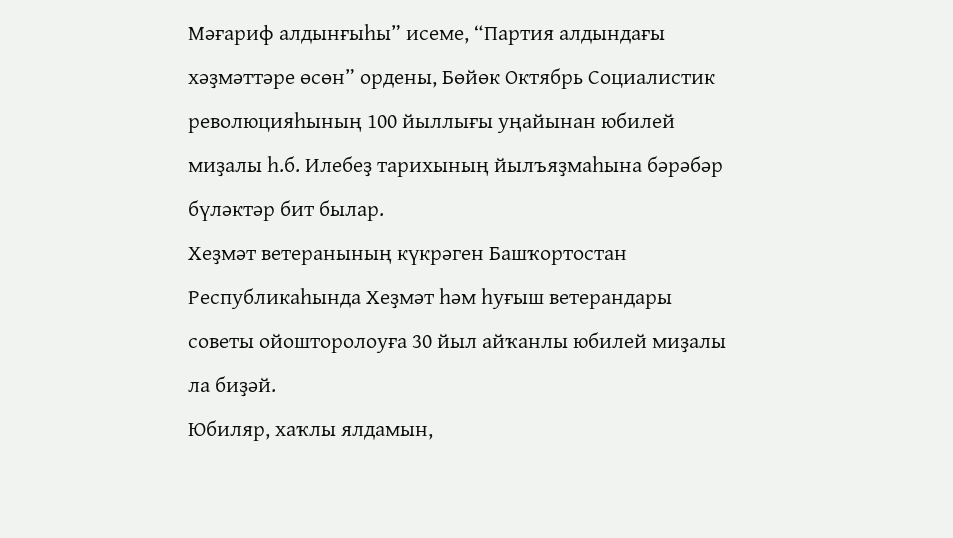Мәғариф алдынғыһы” исеме, “Партия алдындағы хәҙмәттәре өсөн” ордены, Бөйөк Октябрь Социалистик революцияһының 100 йыллығы уңайынан юбилей миҙалы һ.б. Илебеҙ тарихының йылъяҙмаһына бәрәбәр бүләктәр бит былар.
Хеҙмәт ветеранының күкрәген Башҡортостан Республикаһында Хеҙмәт һәм һуғыш ветерандары советы ойошторолоуға 30 йыл айҡанлы юбилей миҙалы ла биҙәй.
Юбиляр, хаҡлы ялдамын,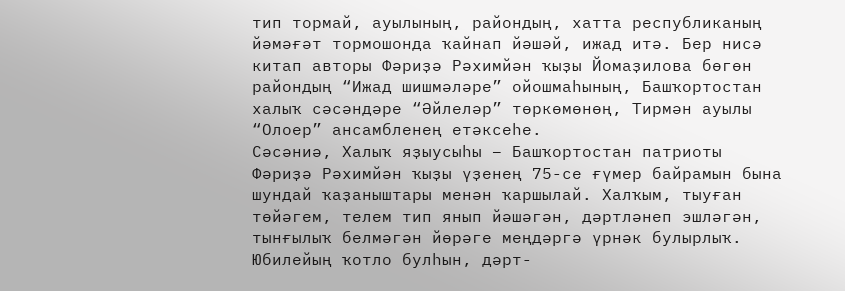тип тормай, ауылының, райондың, хатта республиканың йәмәғәт тормошонда ҡайнап йәшәй, ижад итә. Бер нисә китап авторы Фәриҙә Рәхимйән ҡыҙы Йомаҙилова бөгөн райондың “Ижад шишмәләре” ойошмаһының, Башҡортостан халыҡ сәсәндәре “Әйлеләр” төркөмөнөң, Тирмән ауылы “Олоер” ансамбленең етәксеһе.
Сәсәниә, Халыҡ яҙыусыһы – Башҡортостан патриоты Фәриҙә Рәхимйән ҡыҙы үҙенең 75-се ғүмер байрамын бына шундай ҡаҙаныштары менән ҡаршылай. Халҡым, тыуған төйәгем, телем тип янып йәшәгән, дәртләнеп эшләгән, тынғылыҡ белмәгән йөрәге меңдәргә үрнәк булырлыҡ.
Юбилейың ҡотло булһын, дәрт-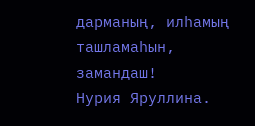дарманың, илһамың ташламаһын, замандаш!
Нурия Яруллина.